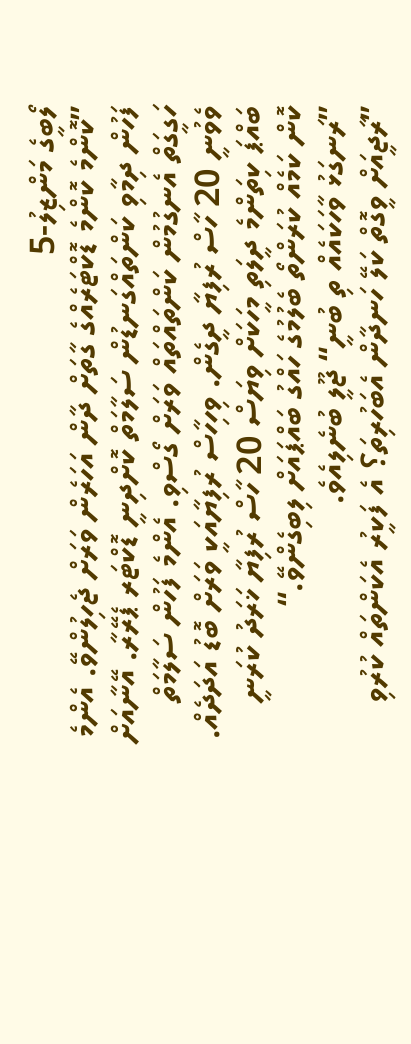ލޯބީގެ މަންޒިލު-5
”ކޮންމެ ކޮންމެ ޑޮކްޓަރެއްގެ ގާތަށް ދާން އަހަރެން ވަރަށް ޖެހިލުންވޭ. އެންމެ ފަހުން ދިމާވި ކަންތައްގަނޑުން ސަލާމަތް ކޮށްދިނީ ޑޮކްޓަރ ޕެރޭރާ. އޭނާއަށް ހަގީގަތް އެނގުމުން ކަންތައްތައް ވަރަށް ގޯސްވި. އެންމެ ފަހުން ސަލާމަތް ވެވުނީ 20 ހާސް ރުފިޔާ ދީގެން. ވިހިހާސް ރުފިޔާއަކީ ވަރަށް ބޮޑު އަދަދެއް. ބައްޕަ ކިތަންމެ ދީލަތި މީހަކަށް ވިޔަސް 20 ހާސް ރުފިޔާ ޚަރަދު ކުރަނީ ކޮން ކަމެއް ކުރަންތޯ ބެލުމުގެ ހައްގު ބައްޕައަށް ލިބިގެންވޭ.“
”ރަނގަޅު ވާހަކައެއް ތި ބުނީ“ ޖޫލީ ބުނެލިއެވެ.
”ރާޖީއަށް ވީގޮތް ކަލޭ ހަނދާން އެބަހުރިތަ؟ އެ ފަކީރު އެކަންތައް ކުރުވި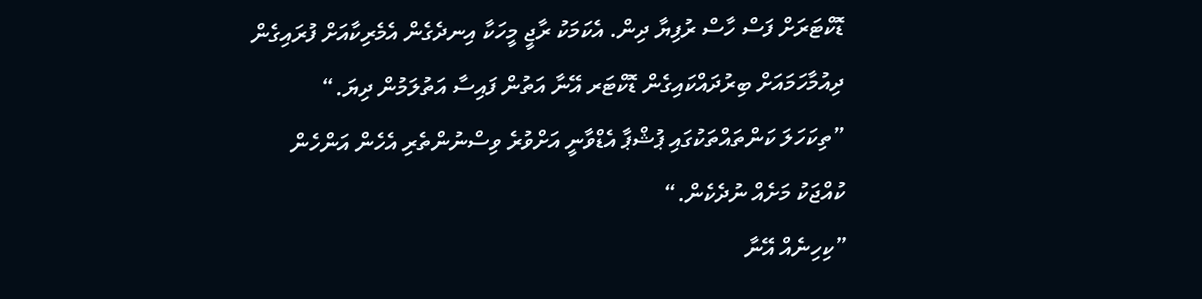ޑޮކްޓަރަށް ފަސް ހާސް ރުފިޔާ ދިން. އެކަމަކު ރާޖީ މީހަކާ އިނދެގެން އެމެރިކާއަށް ފުރައިގެން ދިއުމާހަމައަށް ބިރުދައްކައިގެން ޑޮކްޓަރ އޭނާ އަތުން ފައިސާ އަތުލަމުން ދިޔަ.“
”ތިކަހަލަ ކަންތައްތަކުގައި ޕުޝްޕާ އެޑްވާނީ އަށްވުރެ ވިސްނުންތެރި އެހެން އަންހެން ކުއްޖަކު މަށެއް ނުދެކެން.“
”ކިހިނެއް އޭނާ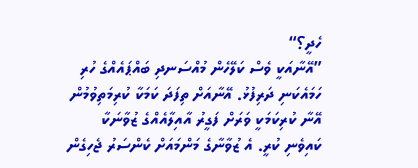ހެދީ؟“
”އޭނާއަކީ ވެސް ކަލޭހެން މުއްސަނދި ބައްޕައެއްގެ ހުރި ހަމައެކަނި ދަރިފުޅު. އޭނާއަށް ތިފަދަ ކަމަކާ ކުރިމަތިވުމުން އޭނާ ކުރިކަމަކީ ވަރަށް ފަގީރު އާއިލާއެއްގެ ޒުވާނަކާ ކައިވެނި ކުރީ. އެ ޒުވާނާގެ މަންމައަށް ކެންސަރު ޖެހިގެން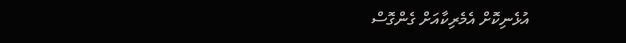އުޅެނިކޮށް އެމެރިކާއަށް ގެންގޮސް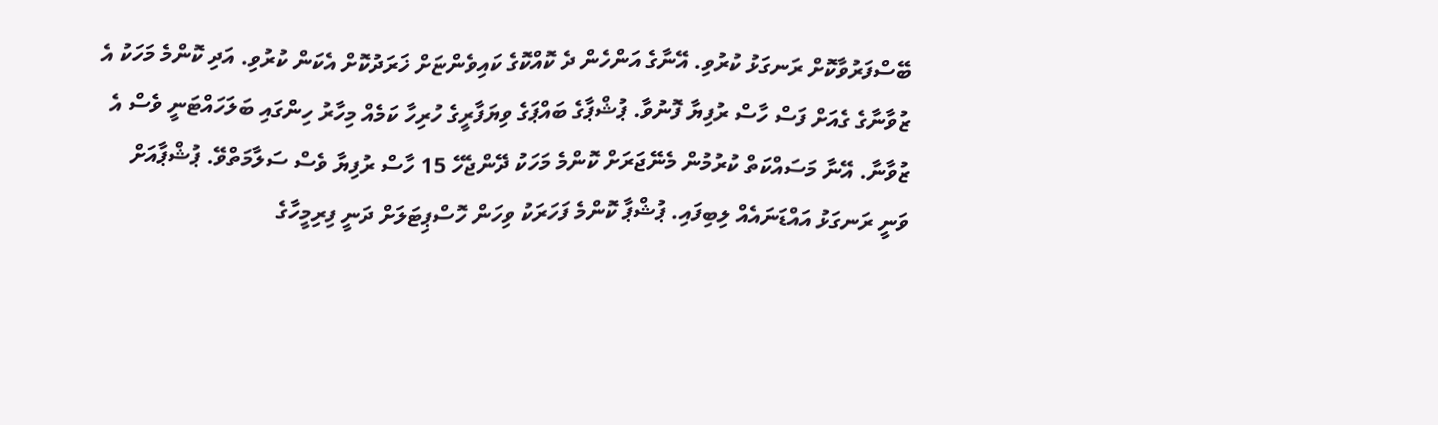ބޭސްފަރުވާކޮށް ރަނގަޅު ކުރުވި. އޭނާގެ އަންހެން ދެ ކޮއްކޮގެ ކައިވެންޏަށް ޚަރަދުކޮށް އެކަން ކުރުވި. އަދި ކޮންމެ މަހަކު އެ ޒުވާނާގެ ގެއަށް ފަސް ހާސް ރުފިޔާ ފޮނުވާ. ޕުޝްޕާގެ ބައްޕަގެ ވިޔަފާރީގެ ހުރިހާ ކަމެއް މިހާރު ހިންގައި ބަލަހައްޓަނީ ވެސް އެ ޒުވާނާ. އޭނާ މަސައްކަތް ކުރުމުން މެނޭޖަރަށް ކޮންމެ މަހަކު ދޭންޖެހޭ 15 ހާސް ރުފިޔާ ވެސް ސަލާމަތްވޭ. ޕުޝްޕާއަށް ވަނީ ރަނގަޅު އައްޑަނައެއް ލިބިފައި. ޕުޝްޕާ ކޮންމެ ފަހަރަކު ވިހަން ހޮސްޕިޓަލަށް ދަނީ ފިރިމީހާގެ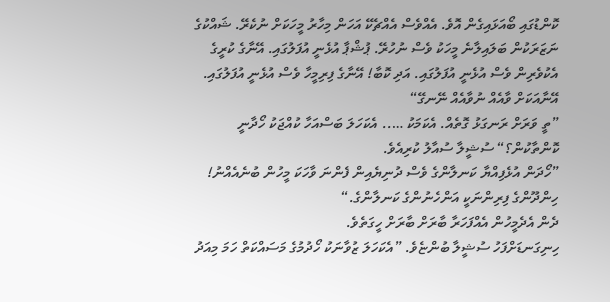ކޮންޑުގައި ބޯއަޅައިގެން އޮވެ. އެއްވެސް އެއްޗެކޭ އަހަން މިހާރު މީހަކަށް ނުކެރޭ. ޝައްކުގެ ނަޒަރަކުން ބަލައިލާނެ މީހަކު ވެސް ނުހުރޭ. ޕުޝްޕާ އުޅެނީ އުފަލުގައި. އޭނާގެ ކުރީގެ އެކުވެރިން ވެސް އުޅެނީ އުފަލުގައި. އަދި ކޮބާ! އޭނާގެ ފިރިމީހާ ވެސް އުޅެނީ އުފަލުގައި. އޭނާއަކަށް ވާއެއް ނުވާއެއް ނޭނގޭ“
”ތީ ވަރަށް ރަނގަޅު ގޮތެއް. އެކަމަކު ….. އެކަހަލަ ބަސްއަހާ ކުއްޖަކު ހޯދާނީ ކޮންތާކުން؟“ ސުޝީލާ ސުއާލު ކުރިއެވެ.
”ހޯދަން އުޅެފިއްޔާ ކަނލާންގެ ވެސް ދުނިޔެއިން ފެންނަ ވާހަކަ މީހުން ބުނެއެއްނު! ހިންދޫންގެ ފިރިންނަކީ އަންހެނުންގެ ކަނލާންގެ.“
ދެން އެދެމީހުން އެއްފަހަރާ ބާރަށް ބާރަށް ހީގަތެވެ.
ހިނިގަނޑަށްފަހު ސުޝީލާ ބުންޏެވެ. ”އެކަހަލަ ޒުވާނަކު ހޯދުމުގެ މަސައްކަތް ހަމަ މިއަދު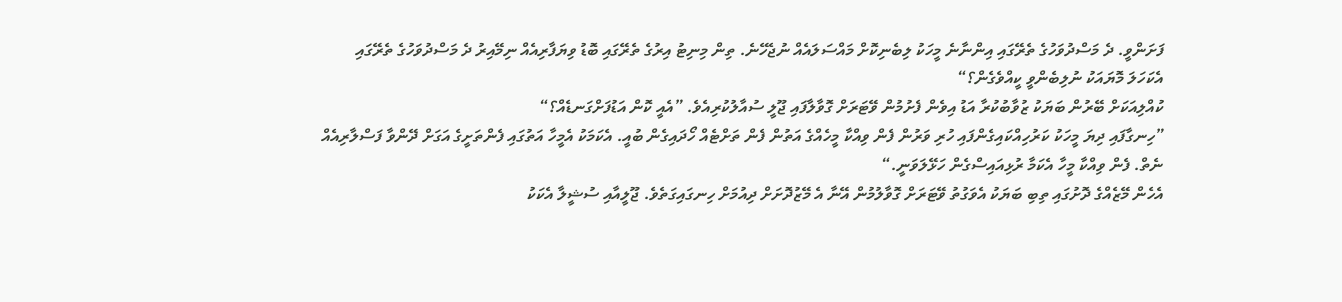ފަށަންވީ. ދެ މަސްދުވަހުގެ ތެރޭގައި އިންނާނެ މީހަކު ލިބެނިކޮށް މައްސަލައެއް ނުޖެހޭނެ. ތިން މިނިޓު އިރުގެ ތެރޭގައި ބޮޑު ވިޔަފާރިއެއް ނިމޭއިރު ދެ މަސްދުވަހުގެ ތެރޭގައި އެކަހަލަ މޮޔައަކު ނުލިބެންވީ ކީއްވެގެން؟“
ކުއްލިއަކަށް ބޭރުން ބަޔަކު ޒުވާބުކުރާ އަޑު އިވެން ފެށުމުން ވޭޓަރަށް ގޮވާލާފައި ޖޫލީ ސުއާލުކުރިއެވެ. ”އެއީ ކޮން އަޑުފަށްގަނޑެއް؟“
”ހިނގާފައި ދިޔަ މީހަކު ކަރުހިއްކައިގެންފައި ހުރި ވަރުން ފެން ވިއްކާ މީހެއްގެ އަތުން ފެން ތަށްޓެއް ހޯދައިގެން ބުއީ. އެކަމަކު އެމީހާ އަތުގައި ފެންތަށީގެ އަގަށް ދޭންވާ ފަސްލާރިއެއް ނެތް. ފެން ވިއްކާ މީހާ އެކަމާ ރުޅިއައިސްގެން ހަޅޭލަވަނީ.“
އެހެން މޭޒެއްގެ ދޮށުގައި ތިބި ބަޔަކު އެވަގުތު ވޭޓަރަށް ގޮވާލުމުން އޭނާ އެ މޭޒުދޮށަށް ދިއުމަށް ހިނގައިގަތެވެ. ޖޫލީއާއި ސުޝީލާ އެކަކު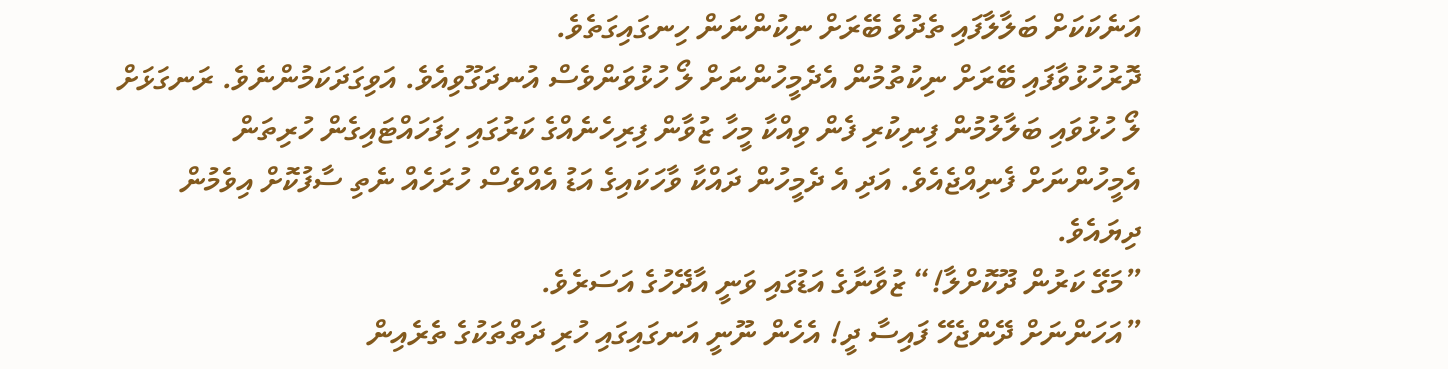އަނެކަކަށް ބަލާލާފައި ތެދުވެ ބޭރަށް ނިކުންނަން ހިނގައިގަތެވެ.
ދޮރުހުޅުވާފައި ބޭރަށް ނިކުތުމުން އެދެމީހުންނަށް ލޯ ހުޅުވަންވެސް އުނދަގޫވިއެވެ. އަވިގަދަކަމުންނެވެ. ރަނގަޅަށް ލޯ ހުޅުވައި ބަލާލުމުން ފިނިކުރި ފެން ވިއްކާ މީހާ ޒުވާން ފިރިހެނެއްގެ ކަރުގައި ހިފަހައްޓައިގެން ހުރިތަން އެމީހުންނަށް ފެނިއްޖެއެވެ. އަދި އެ ދެމީހުން ދައްކާ ވާހަކައިގެ އަޑު އެއްވެސް ހުރަހެއް ނެތި ސާފުކޮށް އިވެމުން ދިޔައެވެ.
”މަގޭ ކަރުން ދޫކޮށްލާ!“ ޒުވާނާގެ އަޑުގައި ވަނީ އާދޭހުގެ އަސަރެވެ.
”އަހަންނަށް ދޭންޖެހޭ ފައިސާ ދީ! އެހެން ނޫނީ އަނގައިގައި ހުރި ދަތްތަކުގެ ތެރެއިން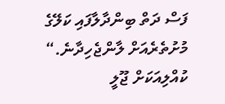ފަސް ދަތް ބިންދާލާފައި ކަލޭގެ މުށުތެރެއަށް ލާންޖެހިދާނެ.“
ކުއްލިއަކަށް ޖޫލީ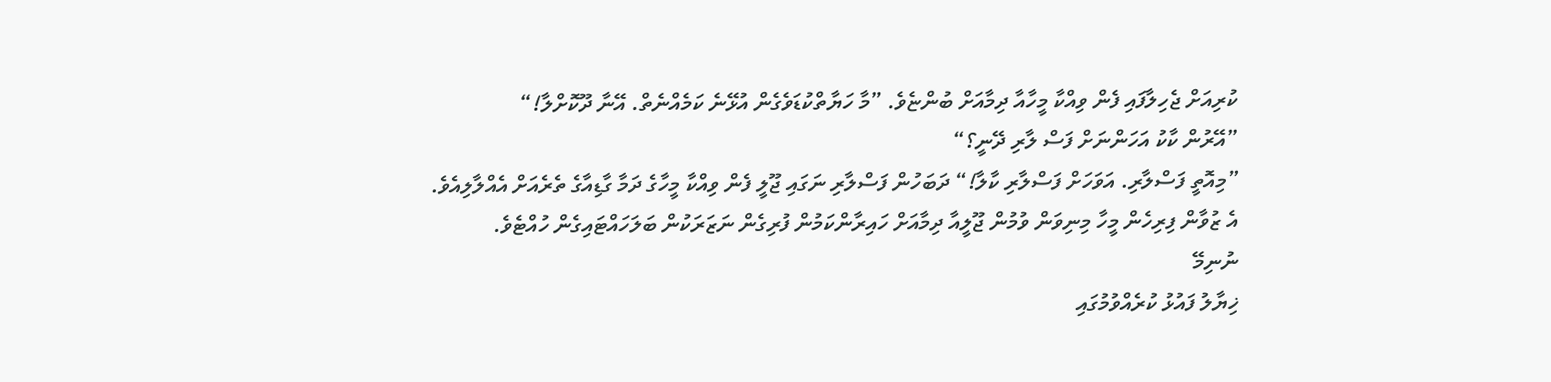ކުރިއަށް ޖެހިލާފައި ފެން ވިއްކާ މީހާއާ ދިމާއަށް ބުންޏެވެ. ”މާ ހަޔާތްކުޑަވެގެން އުޅޭނެ ކަމެއްނެތް. އޭނާ ދޫކޮށްލާ!“
”އޭރުން ކާކު އަހަންނަށް ފަސް ލާރި ދޭނީ؟“
”މިއޮތީ ފަސްލާރި. އަވަހަށް ފަސްލާރި ކާލާ!“ ދަބަހުން ފަސްލާރި ނަގައި ޖޫލީ ފެން ވިއްކާ މީހާގެ ދަމާ ގާޑިއާގެ ތެރެއަށް އެއްލާލިއެވެ.
އެ ޒުވާން ފިރިހެން މީހާ މިނިވަން ވުމުން ޖޫލީއާ ދިމާއަށް ހައިރާންކަމުން ފުރިގެން ނަޒަރަކުން ބަލަހައްޓައިގެން ހުއްޓެވެ.
ނުނިމޭ
ޚިޔާލު ފައުޅު ކުރެއްވުމުގައި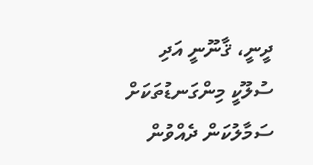ދީނީ، ޤާނޫނީ އަދި ސުލޫކީ މިންގަނޑުތަކަށް ސަމާލުކަން ދެއްވުން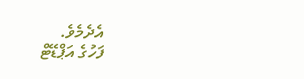އެދެމެވެ.
ފަހުގެ އަޕްޑޭޓް